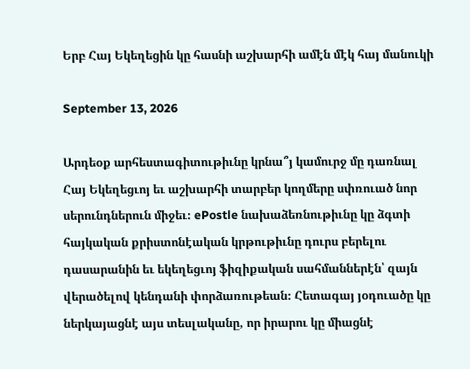Երբ Հայ Եկեղեցին կը հասնի աշխարհի ամէն մէկ հայ մանուկի

September 13, 2026

Արդեօք արհեստագիտութիւնը կրնա՞յ կամուրջ մը դառնալ Հայ Եկեղեցւոյ եւ աշխարհի տարբեր կողմերը սփռուած նոր սերունդներուն միջեւ։ ePostle նախաձեռնութիւնը կը ձգտի հայկական քրիստոնէական կրթութիւնը դուրս բերելու դասարանին եւ եկեղեցւոյ ֆիզիքական սահմաններէն՝ զայն վերածելով կենդանի փորձառութեան։ Հետագայ յօդուածը կը ներկայացնէ այս տեսլականը, որ իրարու կը միացնէ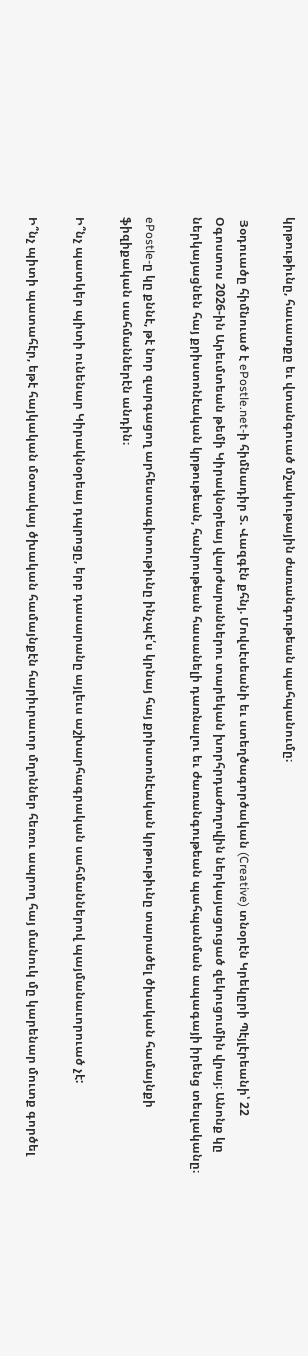կրթութիւնը, հաւատքը եւ վտանգուած մշակութային ժառանգութեան պահպանումը։

 Յօդուածը հիմնուած է ePostle.net-ի հիմնադիր Տ. Վազգէն քհնյ. Մովսէսեանի եւ ստեղծագործական (Creative) տնօրէն Կրեկըրի Պէյլէրեանի՝ 22 Օգոստոս 2026-ին Արեւմտեան թեմի Կիրակնօրեայ վարժարաններու տարեկան խորհրդաժողովին ներկայացուցած զեկուցումին վրայ։ Անոնք կը ներկայացնեն հայ քրիստոնէական կրթութեան, հանրութեան հասանելի դառնալու եւ ժառանգութեան պահպանման ապագայի իրենց տեսլականը։

ePostle-ը կը քննէ, թէ նոր զարգացող արհեստագիտութիւնը ինչպէ՛ս կրնայ հայ քրիստոնէական կրթութիւնը տարածել ծխական համայնքի ֆիզիքական սահմաններէն անդին։

Ի՞նչ պատկեր պիտի ունենար Կիրակնօրեայ դպրոցը, երբ դասարանը այլեւս աշխարհագրական սահմաններով պայմանաւորուած չէ:

Ի՞նչ պիտի պատահէր, եթէ հայկական մօտակայ ծխական համայնքէն հարիւրաւոր մղոններ հեռու ապրող հայ մանուկ մը կարենար մուտք գործել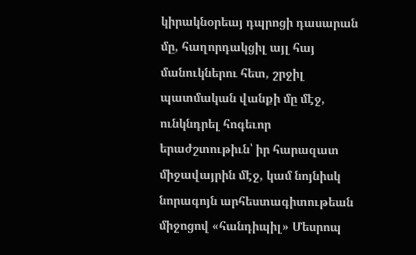կիրակնօրեայ դպրոցի դասարան մը, հաղորդակցիլ այլ հայ մանուկներու հետ, շրջիլ պատմական վանքի մը մէջ, ունկնդրել հոգեւոր երաժշտութիւն՝ իր հարազատ միջավայրին մէջ, կամ նոյնիսկ նորագոյն արհեստագիտութեան միջոցով «հանդիպիլ» Մեսրոպ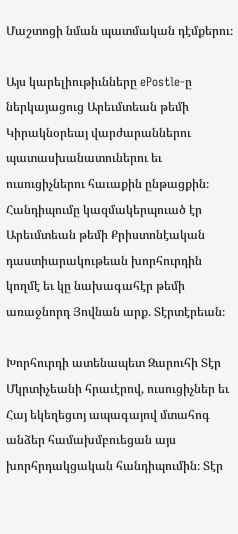Մաշտոցի նման պատմական դէմքերու։

Այս կարելիութիւնները ePostle-ը ներկայացուց Արեւմտեան թեմի Կիրակնօրեայ վարժարաններու պատասխանատուներու եւ ուսուցիչներու հաւաքին ընթացքին։ Հանդիպումը կազմակերպուած էր Արեւմտեան թեմի Քրիստոնէական դաստիարակութեան խորհուրդին կողմէ եւ կը նախագահէր թեմի առաջնորդ Յովնան արք. Տէրտէրեան։

Խորհուրդի ատենապետ Զարուհի Տէր Մկրտիչեանի հրաւէրով, ուսուցիչներ եւ Հայ եկեղեցւոյ ապագայով մտահոգ անձեր համախմբուեցան այս խորհրդակցական հանդիպումին։ Տէր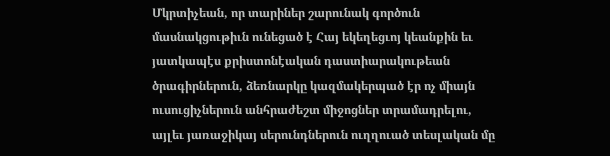Մկրտիչեան, որ տարիներ շարունակ գործուն մասնակցութիւն ունեցած է Հայ եկեղեցւոյ կեանքին եւ յատկապէս քրիստոնէական դաստիարակութեան ծրագիրներուն, ձեռնարկը կազմակերպած էր ոչ միայն ուսուցիչներուն անհրաժեշտ միջոցներ տրամադրելու, այլեւ յառաջիկայ սերունդներուն ուղղուած տեսլական մը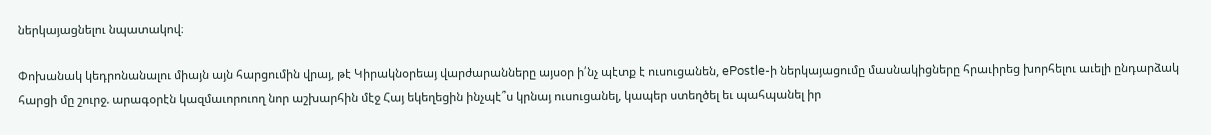ներկայացնելու նպատակով։

Փոխանակ կեդրոնանալու միայն այն հարցումին վրայ, թէ Կիրակնօրեայ վարժարանները այսօր ի՛նչ պէտք է ուսուցանեն, ePostle-ի ներկայացումը մասնակիցները հրաւիրեց խորհելու աւելի ընդարձակ հարցի մը շուրջ. արագօրէն կազմաւորուող նոր աշխարհին մէջ Հայ եկեղեցին ինչպէ՞ս կրնայ ուսուցանել, կապեր ստեղծել եւ պահպանել իր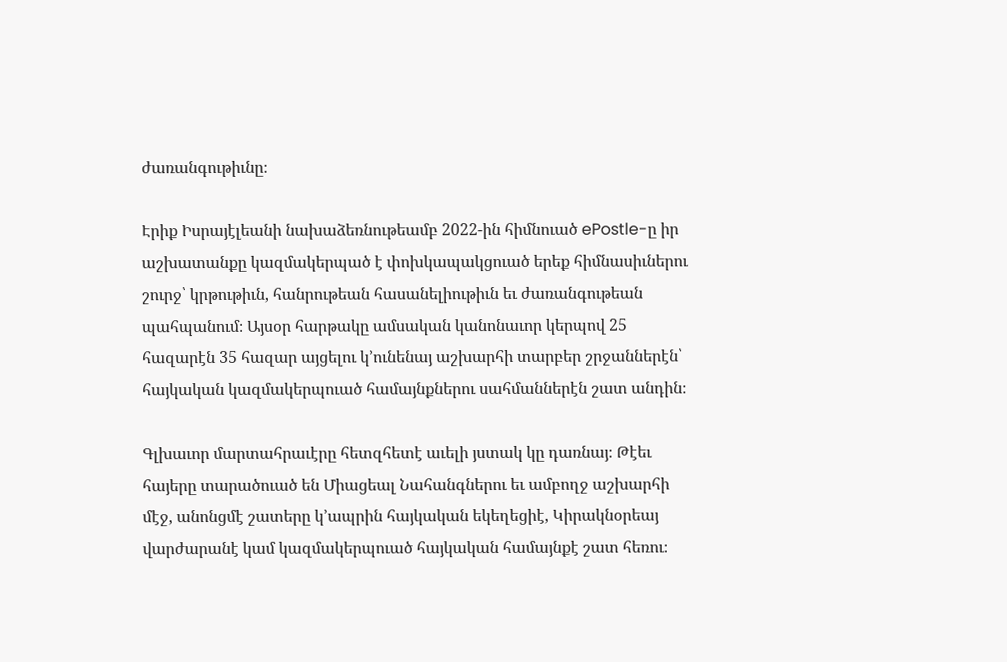ժառանգութիւնը։

Էրիք Իսրայէլեանի նախաձեռնութեամբ 2022-ին հիմնուած ePostle-ը իր աշխատանքը կազմակերպած է փոխկապակցուած երեք հիմնասիւներու շուրջ՝ կրթութիւն, հանրութեան հասանելիութիւն եւ ժառանգութեան պահպանում։ Այսօր հարթակը ամսական կանոնաւոր կերպով 25 հազարէն 35 հազար այցելու կ՚ունենայ աշխարհի տարբեր շրջաններէն՝ հայկական կազմակերպուած համայնքներու սահմաններէն շատ անդին։

Գլխաւոր մարտահրաւէրը հետզհետէ աւելի յստակ կը դառնայ։ Թէեւ հայերը տարածուած են Միացեալ Նահանգներու եւ ամբողջ աշխարհի մէջ, անոնցմէ շատերը կ՚ապրին հայկական եկեղեցիէ, Կիրակնօրեայ վարժարանէ կամ կազմակերպուած հայկական համայնքէ շատ հեռու։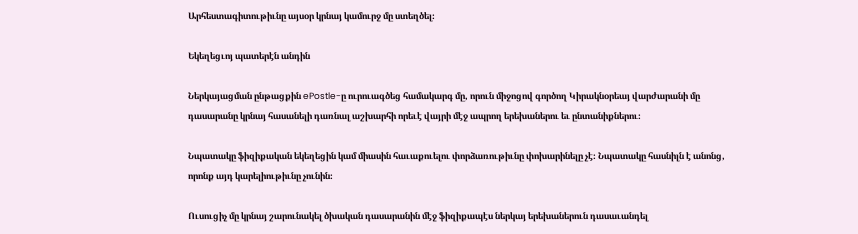Արհեստագիտութիւնը այսօր կրնայ կամուրջ մը ստեղծել։

Եկեղեցւոյ պատերէն անդին

Ներկայացման ընթացքին ePostle-ը ուրուագծեց համակարգ մը, որուն միջոցով գործող Կիրակնօրեայ վարժարանի մը դասարանը կրնայ հասանելի դառնալ աշխարհի որեւէ վայրի մէջ ապրող երեխաներու եւ ընտանիքներու։

Նպատակը ֆիզիքական եկեղեցին կամ միասին հաւաքուելու փորձառութիւնը փոխարինելը չէ։ Նպատակը հասնիլն է անոնց, որոնք այդ կարելիութիւնը չունին։

Ուսուցիչ մը կրնայ շարունակել ծխական դասարանին մէջ ֆիզիքապէս ներկայ երեխաներուն դասաւանդել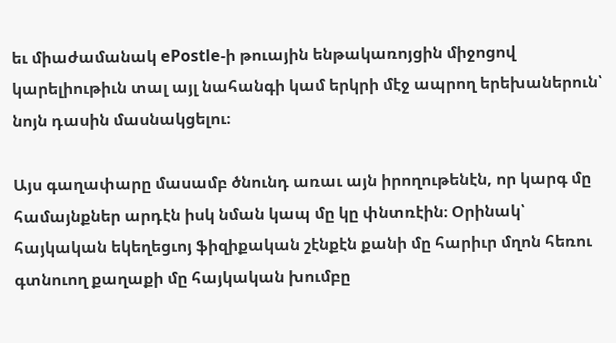եւ միաժամանակ ePostle-ի թուային ենթակառոյցին միջոցով կարելիութիւն տալ այլ նահանգի կամ երկրի մէջ ապրող երեխաներուն՝ նոյն դասին մասնակցելու։

Այս գաղափարը մասամբ ծնունդ առաւ այն իրողութենէն, որ կարգ մը համայնքներ արդէն իսկ նման կապ մը կը փնտռէին։ Օրինակ՝ հայկական եկեղեցւոյ ֆիզիքական շէնքէն քանի մը հարիւր մղոն հեռու գտնուող քաղաքի մը հայկական խումբը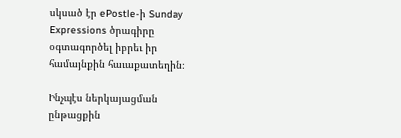սկսած էր ePostle-ի Sunday Expressions ծրագիրը օգտագործել իբրեւ իր համայնքին հաւաքատեղին։

Ինչպէս ներկայացման ընթացքին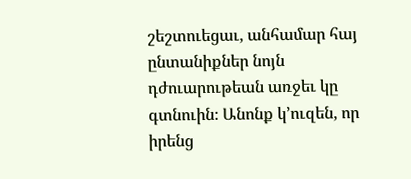շեշտուեցաւ, անհամար հայ ընտանիքներ նոյն դժուարութեան առջեւ կը գտնուին։ Անոնք կ՚ուզեն, որ իրենց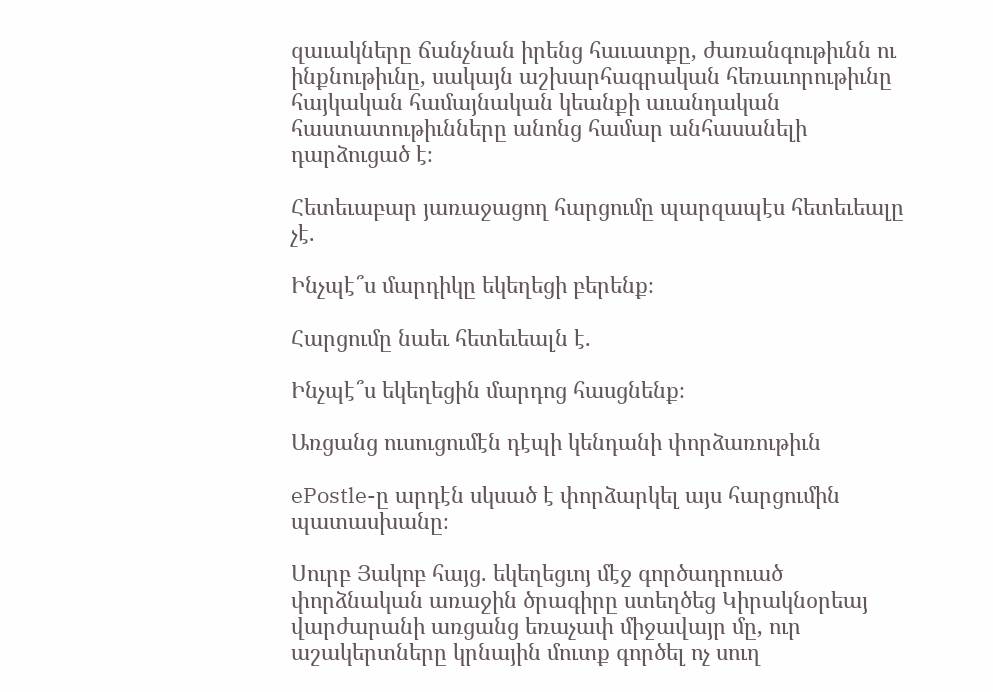զաւակները ճանչնան իրենց հաւատքը, ժառանգութիւնն ու ինքնութիւնը, սակայն աշխարհագրական հեռաւորութիւնը հայկական համայնական կեանքի աւանդական հաստատութիւնները անոնց համար անհասանելի դարձուցած է։

Հետեւաբար յառաջացող հարցումը պարզապէս հետեւեալը չէ.

Ինչպէ՞ս մարդիկը եկեղեցի բերենք։

Հարցումը նաեւ հետեւեալն է.

Ինչպէ՞ս եկեղեցին մարդոց հասցնենք։

Առցանց ուսուցումէն դէպի կենդանի փորձառութիւն

ePostle-ը արդէն սկսած է փորձարկել այս հարցումին պատասխանը։

Սուրբ Յակոբ հայց. եկեղեցւոյ մէջ գործադրուած փորձնական առաջին ծրագիրը ստեղծեց Կիրակնօրեայ վարժարանի առցանց եռաչափ միջավայր մը, ուր աշակերտները կրնային մուտք գործել ոչ սուղ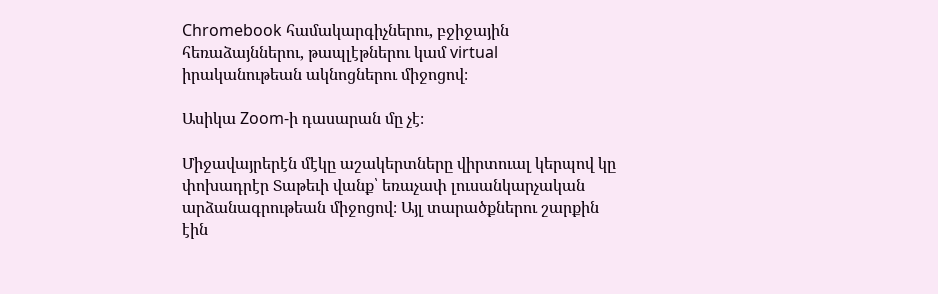Chromebook համակարգիչներու, բջիջային հեռաձայններու, թապլէթներու կամ virtual իրականութեան ակնոցներու միջոցով։

Ասիկա Zoom-ի դասարան մը չէ։

Միջավայրերէն մէկը աշակերտները վիրտուալ կերպով կը փոխադրէր Տաթեւի վանք՝ եռաչափ լուսանկարչական արձանագրութեան միջոցով։ Այլ տարածքներու շարքին էին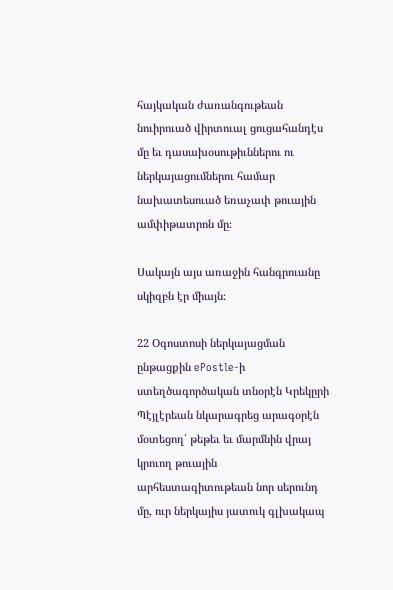հայկական ժառանգութեան նուիրուած վիրտուալ ցուցահանդէս մը եւ դասախօսութիւններու ու ներկայացումներու համար նախատեսուած եռաչափ թուային ամփիթատրոն մը։

Սակայն այս առաջին հանգրուանը սկիզբն էր միայն։

22 Օգոստոսի ներկայացման ընթացքին ePostle-ի ստեղծագործական տնօրէն Կրեկըրի Պէյլէրեան նկարագրեց արագօրէն մօտեցող՝ թեթեւ եւ մարմնին վրայ կրուող թուային արհեստագիտութեան նոր սերունդ մը, ուր ներկայիս յատուկ գլխակապ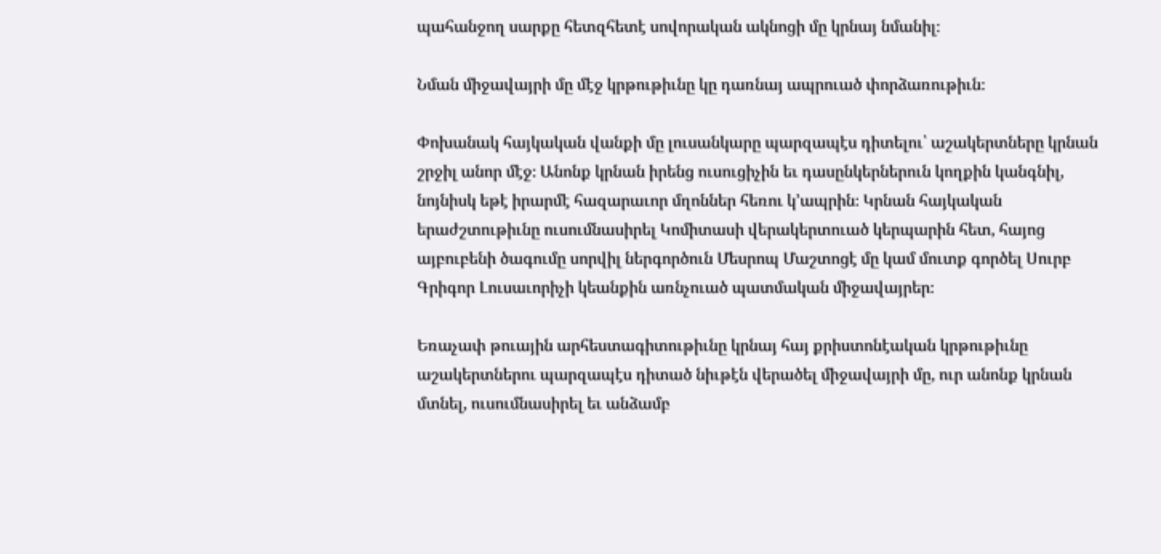պահանջող սարքը հետզհետէ սովորական ակնոցի մը կրնայ նմանիլ։

Նման միջավայրի մը մէջ կրթութիւնը կը դառնայ ապրուած փորձառութիւն։

Փոխանակ հայկական վանքի մը լուսանկարը պարզապէս դիտելու՝ աշակերտները կրնան շրջիլ անոր մէջ։ Անոնք կրնան իրենց ուսուցիչին եւ դասընկերներուն կողքին կանգնիլ, նոյնիսկ եթէ իրարմէ հազարաւոր մղոններ հեռու կ՚ապրին։ Կրնան հայկական երաժշտութիւնը ուսումնասիրել Կոմիտասի վերակերտուած կերպարին հետ, հայոց այբուբենի ծագումը սորվիլ ներգործուն Մեսրոպ Մաշտոցէ մը կամ մուտք գործել Սուրբ Գրիգոր Լուսաւորիչի կեանքին առնչուած պատմական միջավայրեր։

Եռաչափ թուային արհեստագիտութիւնը կրնայ հայ քրիստոնէական կրթութիւնը աշակերտներու պարզապէս դիտած նիւթէն վերածել միջավայրի մը, ուր անոնք կրնան մտնել, ուսումնասիրել եւ անձամբ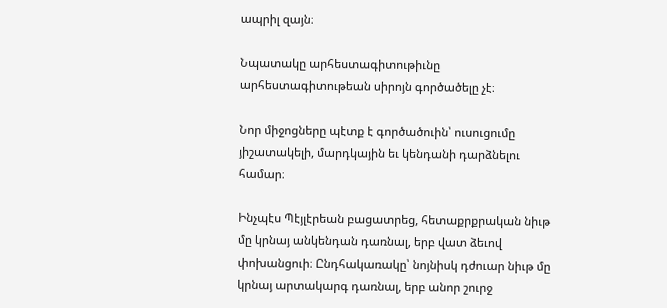ապրիլ զայն։

Նպատակը արհեստագիտութիւնը արհեստագիտութեան սիրոյն գործածելը չէ։

Նոր միջոցները պէտք է գործածուին՝ ուսուցումը յիշատակելի, մարդկային եւ կենդանի դարձնելու համար։

Ինչպէս Պէյլէրեան բացատրեց, հետաքրքրական նիւթ մը կրնայ անկենդան դառնալ, երբ վատ ձեւով փոխանցուի։ Ընդհակառակը՝ նոյնիսկ դժուար նիւթ մը կրնայ արտակարգ դառնալ, երբ անոր շուրջ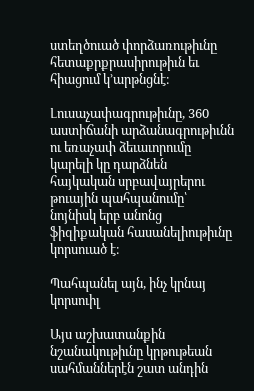ստեղծուած փորձառութիւնը հետաքրքրասիրութիւն եւ հիացում կ՚արթնցնէ։

Լուսաչափագրութիւնը, 360 աստիճանի արձանագրութիւնն ու եռաչափ ձեւաւորումը կարելի կը դարձնեն հայկական սրբավայրերու թուային պահպանումը՝ նոյնիսկ երբ անոնց ֆիզիքական հասանելիութիւնը կորսուած է։

Պահպանել այն, ինչ կրնայ կորսուիլ

Այս աշխատանքին նշանակութիւնը կրթութեան սահմաններէն շատ անդին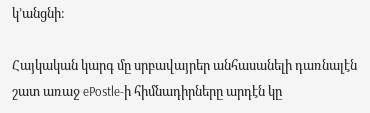կ՚անցնի։

Հայկական կարգ մը սրբավայրեր անհասանելի դառնալէն շատ առաջ ePostle-ի հիմնադիրները արդէն կը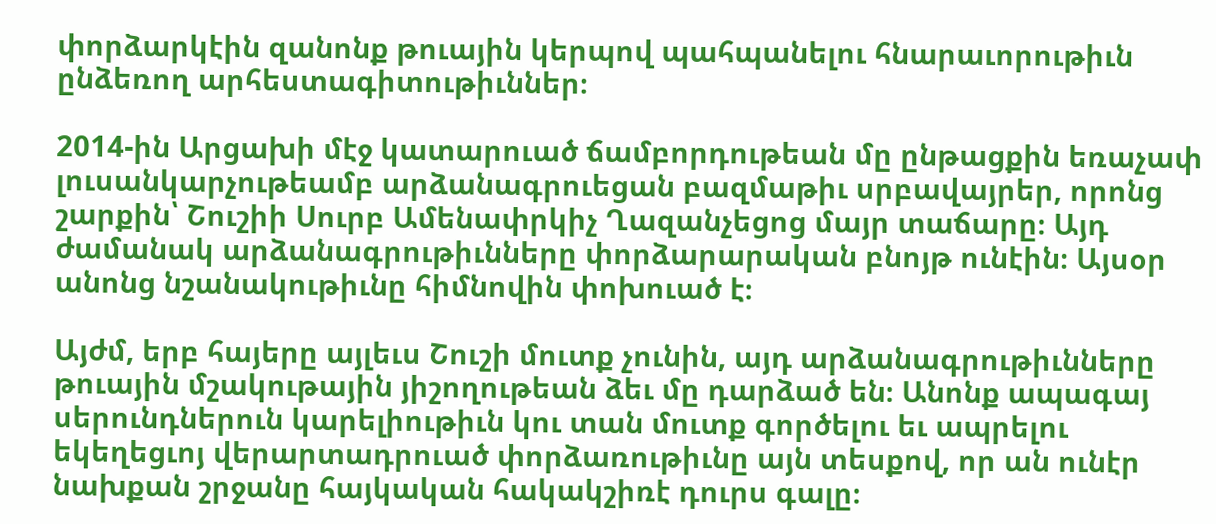փորձարկէին զանոնք թուային կերպով պահպանելու հնարաւորութիւն ընձեռող արհեստագիտութիւններ։

2014-ին Արցախի մէջ կատարուած ճամբորդութեան մը ընթացքին եռաչափ լուսանկարչութեամբ արձանագրուեցան բազմաթիւ սրբավայրեր, որոնց շարքին՝ Շուշիի Սուրբ Ամենափրկիչ Ղազանչեցոց մայր տաճարը։ Այդ ժամանակ արձանագրութիւնները փորձարարական բնոյթ ունէին։ Այսօր անոնց նշանակութիւնը հիմնովին փոխուած է։

Այժմ, երբ հայերը այլեւս Շուշի մուտք չունին, այդ արձանագրութիւնները թուային մշակութային յիշողութեան ձեւ մը դարձած են։ Անոնք ապագայ սերունդներուն կարելիութիւն կու տան մուտք գործելու եւ ապրելու եկեղեցւոյ վերարտադրուած փորձառութիւնը այն տեսքով, որ ան ունէր նախքան շրջանը հայկական հակակշիռէ դուրս գալը։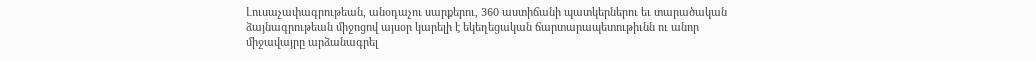Լուսաչափագրութեան, անօդաչու սարքերու, 360 աստիճանի պատկերներու եւ տարածական ձայնագրութեան միջոցով այսօր կարելի է եկեղեցական ճարտարապետութիւնն ու անոր միջավայրը արձանագրել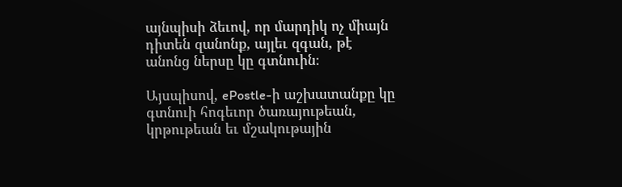այնպիսի ձեւով, որ մարդիկ ոչ միայն դիտեն զանոնք, այլեւ զգան, թէ անոնց ներսը կը գտնուին։

Այսպիսով, ePostle-ի աշխատանքը կը գտնուի հոգեւոր ծառայութեան, կրթութեան եւ մշակութային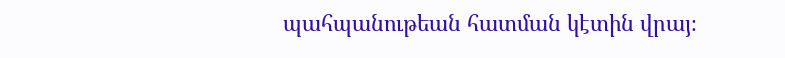պահպանութեան հատման կէտին վրայ։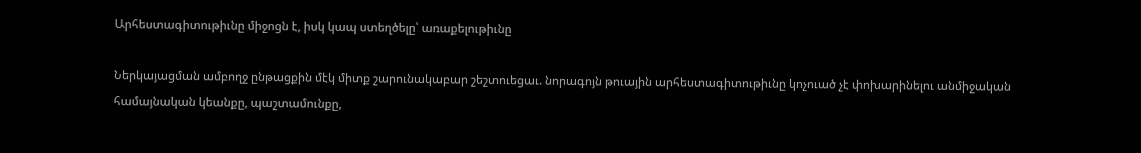Արհեստագիտութիւնը միջոցն է, իսկ կապ ստեղծելը՝ առաքելութիւնը

Ներկայացման ամբողջ ընթացքին մէկ միտք շարունակաբար շեշտուեցաւ. նորագոյն թուային արհեստագիտութիւնը կոչուած չէ փոխարինելու անմիջական համայնական կեանքը, պաշտամունքը,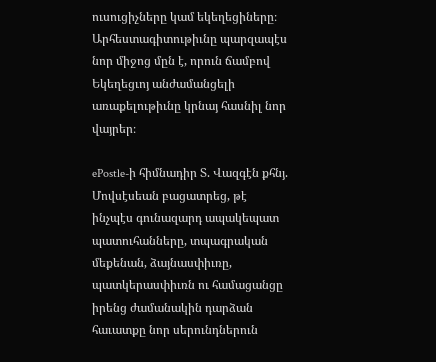ուսուցիչները կամ եկեղեցիները։ Արհեստագիտութիւնը պարզապէս նոր միջոց մըն է, որուն ճամբով Եկեղեցւոյ անժամանցելի առաքելութիւնը կրնայ հասնիլ նոր վայրեր։

ePostle-ի հիմնադիր Տ. Վազգէն քհնյ. Մովսէսեան բացատրեց, թէ ինչպէս գունազարդ ապակեպատ պատուհանները, տպագրական մեքենան, ձայնասփիւռը, պատկերասփիւռն ու համացանցը իրենց ժամանակին դարձան հաւատքը նոր սերունդներուն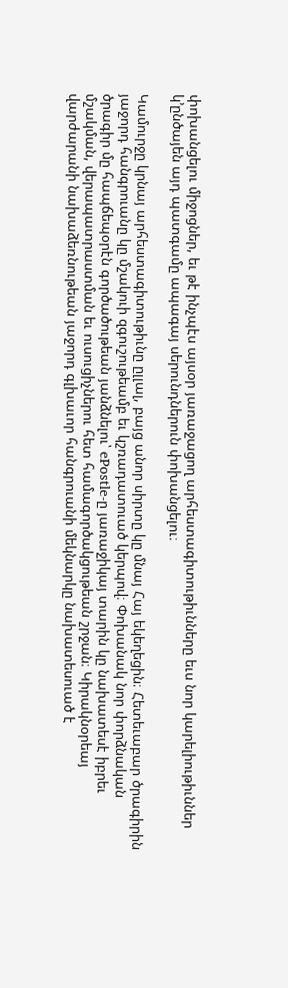փոխանցելու միջոցներ, եւ թէ ինչպէս այսօր յառաջացող արհեստագիտութիւնները եւս նոր կարելիութիւններ կ՚ընծայեն այդ պատգամը ապագայ սերունդներուն փոխանցելու։

Կամուրջը կրնայ արհեստագիտութիւնը ըլլալ, բայց անոր սիրտը կը մնայ Հայ եկեղեցին։ Հետեւաբար ծրագիրին յաջորդ հանգրուանը կը մշակուի զգուշութեամբ եւ կշռադատուած կերպով։ Փոխանակ նոր փորձնական ծրագիր մը հապճեպօրէն գործածութեան յանձնելու՝ ePostle-ը յառաջիկայ տարին կը նախատեսէ իբրեւ մշակման, վերապատրաստման եւ ուսուցիչներու հետ համագործակցութեան շրջան։ Կիրակնօրեայ վարժարանի նախաձեռնութեան յաջորդ գլխաւոր հանգրուանի մեկնարկը նախատեսուած է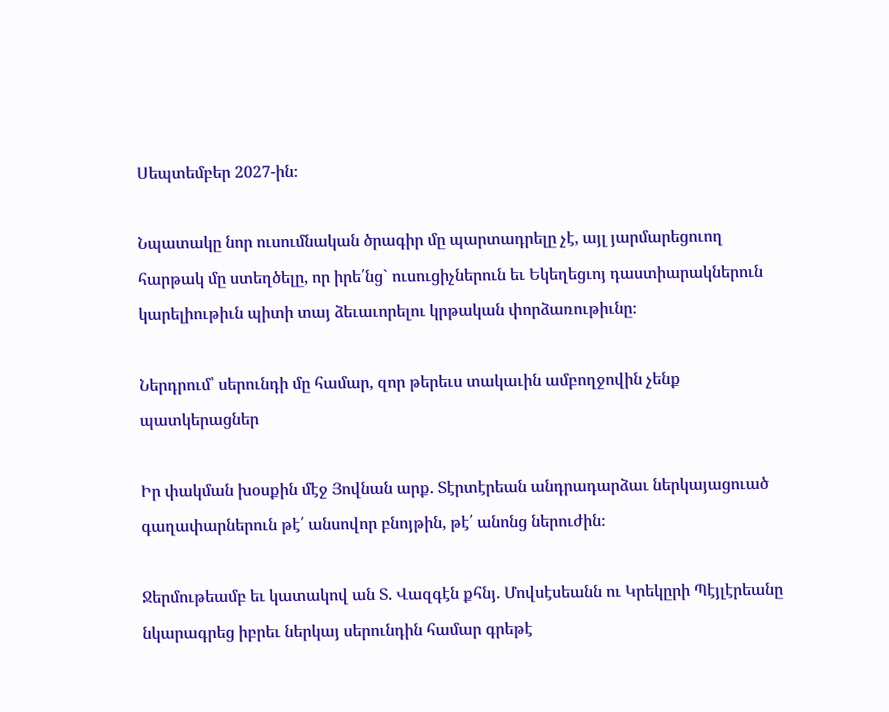Սեպտեմբեր 2027-ին։

Նպատակը նոր ուսումնական ծրագիր մը պարտադրելը չէ, այլ յարմարեցուող հարթակ մը ստեղծելը, որ իրե՛նց` ուսուցիչներուն եւ Եկեղեցւոյ դաստիարակներուն կարելիութիւն պիտի տայ ձեւաւորելու կրթական փորձառութիւնը։

Ներդրում՝ սերունդի մը համար, զոր թերեւս տակաւին ամբողջովին չենք պատկերացներ

Իր փակման խօսքին մէջ Յովնան արք. Տէրտէրեան անդրադարձաւ ներկայացուած գաղափարներուն թէ՛ անսովոր բնոյթին, թէ՛ անոնց ներուժին։

Ջերմութեամբ եւ կատակով ան Տ. Վազգէն քհնյ. Մովսէսեանն ու Կրեկըրի Պէյլէրեանը նկարագրեց իբրեւ ներկայ սերունդին համար գրեթէ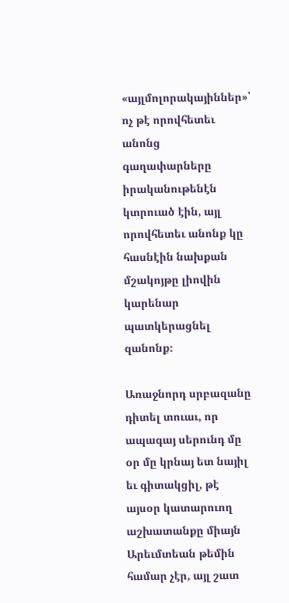«այլմոլորակայիններ»՝ ոչ թէ որովհետեւ անոնց գաղափարները իրականութենէն կտրուած էին, այլ որովհետեւ անոնք կը հասնէին նախքան մշակոյթը լիովին կարենար պատկերացնել զանոնք։

Առաջնորդ սրբազանը դիտել տուաւ, որ ապագայ սերունդ մը օր մը կրնայ ետ նայիլ եւ գիտակցիլ, թէ այսօր կատարուող աշխատանքը միայն Արեւմտեան թեմին համար չէր, այլ շատ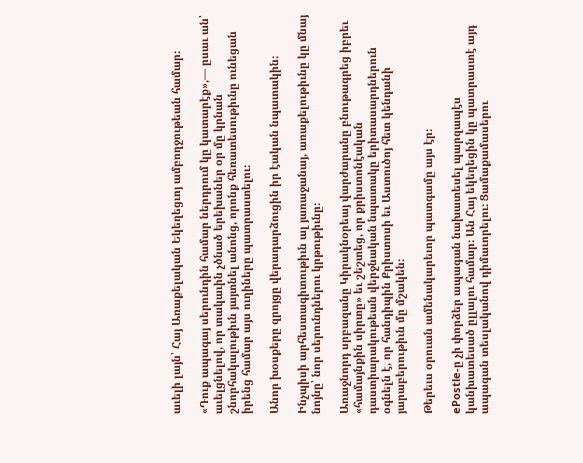աւելի լայն՝ Հայ Առաքելական Եկեղեցւոյ ամբողջութեան համար։

«Դուք ապագայ սերունդին համար ներդրում կը կատարէք»,— ըսաւ ան՝ աւելցնելով, որ տակաւին չծնած երեխաներ օր մը կրնան շնորհակալութիւն յայտնել անոնց, որոնք հեռատեսութիւնը ունեցան իրենց համար այս ուղիները պատրաստելու։

Անոր խօսքերը զրոյցը վերադարձուցին իր էական նպատակին։

Ինչպիսի արհեստագիտութիւն ալ յառաջանայ, առաքելութիւնը կը մնայ նոյնը՝ նոր սերունդներու կրթութիւնը։

Առաջնորդ սրբազանը Կիրակնօրեայ վարժարանը բնութագրեց իբրեւ «համայնքին սիրտը» եւ շեշտեց, որ քրիստոնէական դաստիարակութեան վերջնական նպատակը երիտասարդներուն օգնելն է, որ հանդիպին Քրիստոսի եւ Աստուծոյ հետ կենդանի յարաբերութիւն մը մշակեն։

Թերեւս օրուան ամենակարեւոր պատգամը այս էր։

ePostle-ը չի փորձեր ապագան նախատեսել պարզապէս կանխատեսած ըլլալու համար։ Ան Հայ եկեղեցին կը պատրաստէ այդ ապագան տեսլականով դիմաւորելու։ Ցամաքամասերու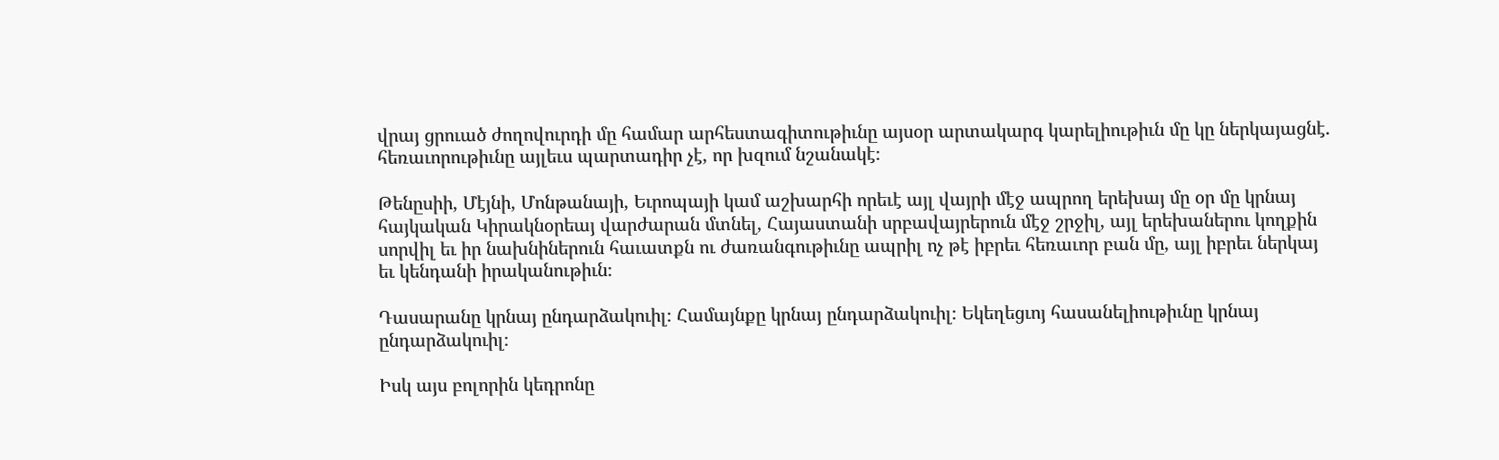վրայ ցրուած ժողովուրդի մը համար արհեստագիտութիւնը այսօր արտակարգ կարելիութիւն մը կը ներկայացնէ. հեռաւորութիւնը այլեւս պարտադիր չէ, որ խզում նշանակէ։

Թենըսիի, Մէյնի, Մոնթանայի, Եւրոպայի կամ աշխարհի որեւէ այլ վայրի մէջ ապրող երեխայ մը օր մը կրնայ հայկական Կիրակնօրեայ վարժարան մտնել, Հայաստանի սրբավայրերուն մէջ շրջիլ, այլ երեխաներու կողքին սորվիլ եւ իր նախնիներուն հաւատքն ու ժառանգութիւնը ապրիլ ոչ թէ իբրեւ հեռաւոր բան մը, այլ իբրեւ ներկայ եւ կենդանի իրականութիւն։

Դասարանը կրնայ ընդարձակուիլ։ Համայնքը կրնայ ընդարձակուիլ։ Եկեղեցւոյ հասանելիութիւնը կրնայ ընդարձակուիլ։

Իսկ այս բոլորին կեդրոնը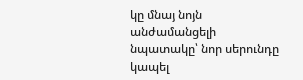կը մնայ նոյն անժամանցելի նպատակը՝ նոր սերունդը կապել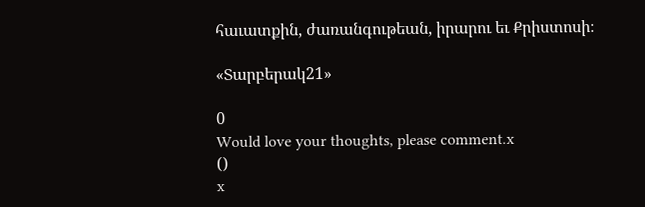հաւատքին, ժառանգութեան, իրարու եւ Քրիստոսի։

«Տարբերակ21»

0
Would love your thoughts, please comment.x
()
x